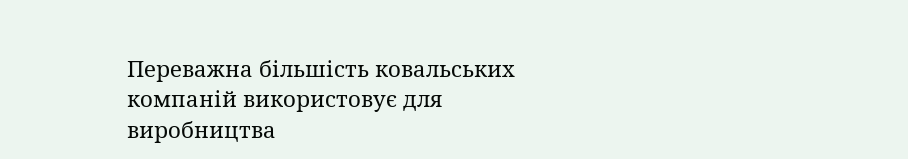Переважна більшість ковальських компаній використовує для виробництва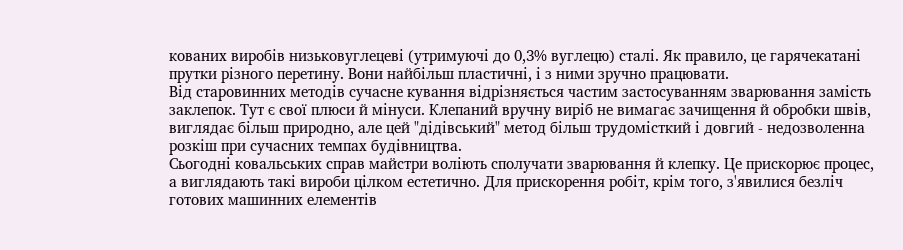кованих виробів низьковуглецеві (утримуючі до 0,3% вуглецю) сталі. Як правило, це гарячекатані прутки різного перетину. Вони найбільш пластичні, і з ними зручно працювати.
Від старовинних методів сучасне кування відрізняється частим застосуванням зварювання замість заклепок. Тут є свої плюси й мінуси. Клепаний вручну виріб не вимагає зачищення й обробки швів, виглядає більш природно, але цей "дідівський" метод більш трудомісткий і довгий - недозволенна розкіш при сучасних темпах будівництва.
Сьогодні ковальських справ майстри воліють сполучати зварювання й клепку. Це прискорює процес, а виглядають такі вироби цілком естетично. Для прискорення робіт, крім того, з'явилися безліч готових машинних елементів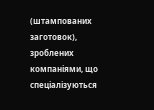(штампованих заготовок), зроблених компаніями, що спеціалізуються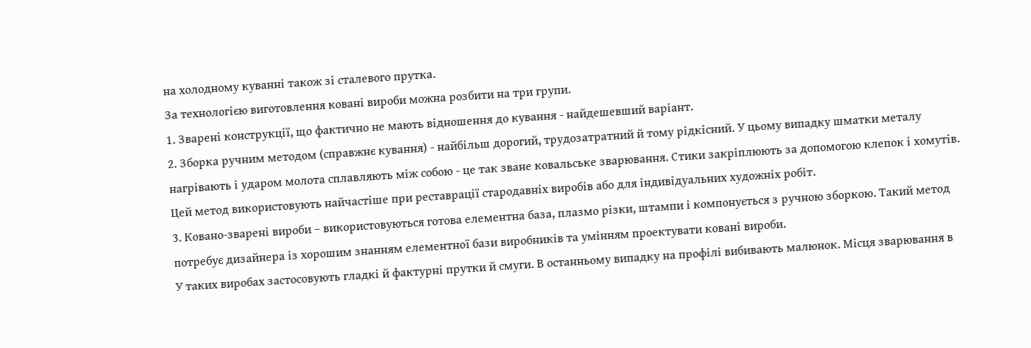на холодному куванні також зі сталевого прутка.
За технологією виготовлення ковані вироби можна розбити на три групи.
1. Зварені конструкції, що фактично не мають відношення до кування - найдешевший варіант.
2. Зборка ручним методом (справжнє кування) - найбільш дорогий, трудозатратний й тому рідкісний. У цьому випадку шматки металу нагрівають і ударом молота сплавляють між собою - це так зване ковальське зварювання. Стики закріплюють за допомогою клепок і хомутів. Цей метод використовують найчастіше при реставрації стародавніх виробів або для індивідуальних художніх робіт.
3. Ковано-зварені вироби – використовуються готова елементна база, плазмо різки, штампи і компонується з ручною зборкою. Такий метод потребує дизайнера із хорошим знанням елементної бази виробників та умінням проектувати ковані вироби.
У таких виробах застосовують гладкі й фактурні прутки й смуги. В останньому випадку на профілі вибивають малюнок. Місця зварювання в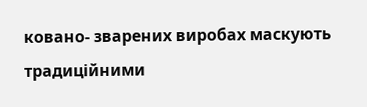ковано- зварених виробах маскують традиційними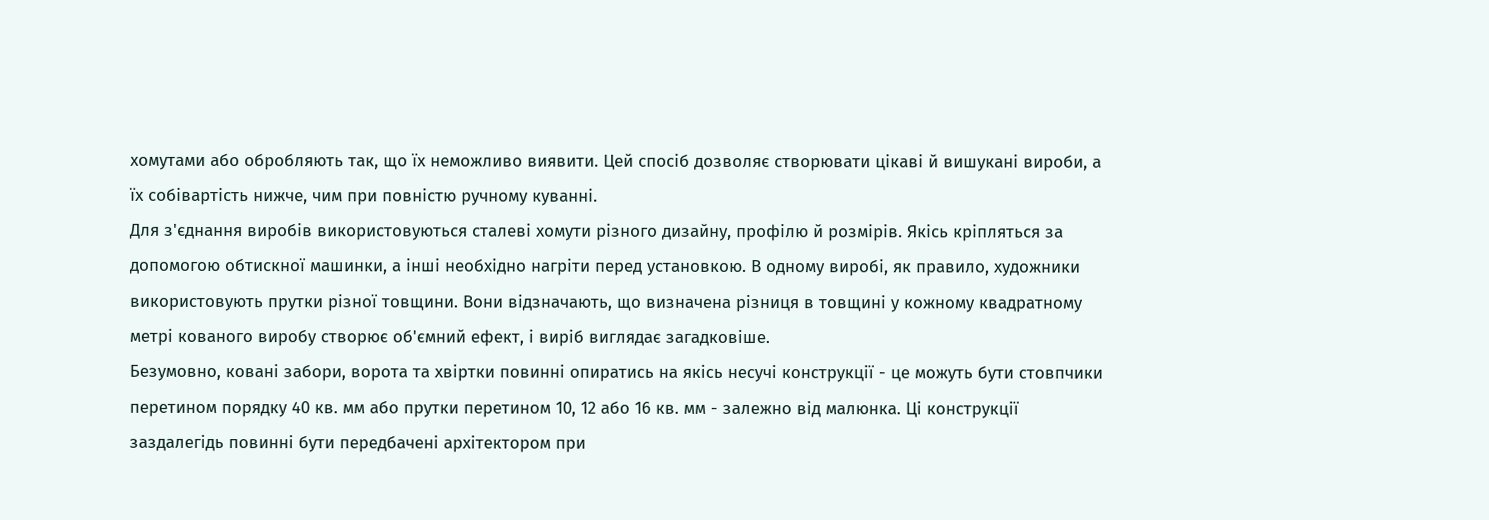хомутами або обробляють так, що їх неможливо виявити. Цей спосіб дозволяє створювати цікаві й вишукані вироби, а їх собівартість нижче, чим при повністю ручному куванні.
Для з'єднання виробів використовуються сталеві хомути різного дизайну, профілю й розмірів. Якісь кріпляться за допомогою обтискної машинки, а інші необхідно нагріти перед установкою. В одному виробі, як правило, художники використовують прутки різної товщини. Вони відзначають, що визначена різниця в товщині у кожному квадратному метрі кованого виробу створює об'ємний ефект, і виріб виглядає загадковіше.
Безумовно, ковані забори, ворота та хвіртки повинні опиратись на якісь несучі конструкції - це можуть бути стовпчики перетином порядку 40 кв. мм або прутки перетином 10, 12 або 16 кв. мм - залежно від малюнка. Ці конструкції заздалегідь повинні бути передбачені архітектором при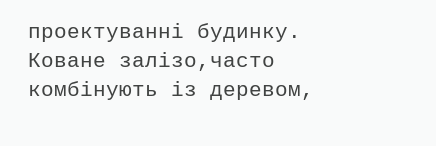проектуванні будинку.
Коване залізо,часто комбінують із деревом,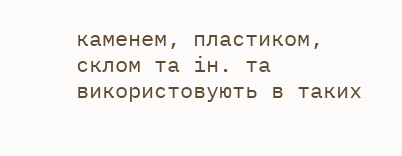каменем, пластиком, склом та ін. та використовують в таких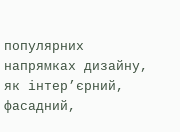популярних напрямках дизайну, як інтер’єрний, фасадний,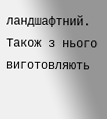ландшафтний. Також з нього виготовляють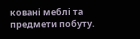ковані меблі та предмети побуту.